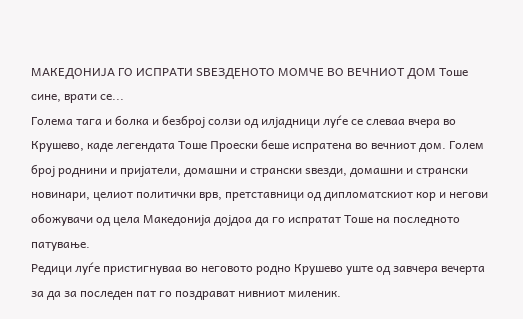МАКЕДОНИЈА ГО ИСПРАТИ SВЕЗДЕНОТО МОМЧЕ ВО ВЕЧНИОТ ДОМ Тоше сине, врати се...
Голема тага и болка и безброј солзи од илјадници луѓе се слеваа вчера во Крушево, каде легендата Тоше Проески беше испратена во вечниот дом. Голем број роднини и пријатели, домашни и странски ѕвезди, домашни и странски новинари, целиот политички врв, претставници од дипломатскиот кор и негови обожувачи од цела Македонија дојдоа да го испратат Тоше на последното патување.
Редици луѓе пристигнуваа во неговото родно Крушево уште од завчера вечерта за да за последен пат го поздрават нивниот миленик.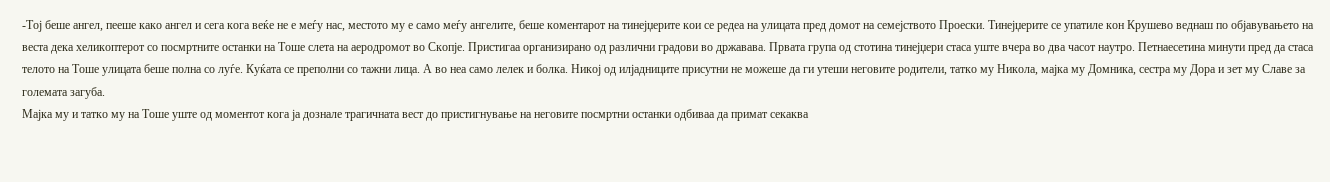-Тој беше ангел, пееше како ангел и сега кога веќе не е меѓу нас, местото му е само меѓу ангелите, беше коментарот на тинејџерите кои се редеа на улицата пред домот на семејството Проески. Тинејџерите се упатиле кон Крушево веднаш по објавувањето на веста дека хеликоптерот со посмртните останки на Тоше слета на аеродромот во Скопје. Пристигаа организирано од различни градови во државава. Првата група од стотина тинејџери стаса уште вчера во два часот наутро. Петнаесетина минути пред да стаса телото на Тоше улицата беше полна со луѓе. Куќата се преполни со тажни лица. А во неа само лелек и болка. Никој од илјадниците присутни не можеше да ги утеши неговите родители, татко му Никола, мајка му Домника, сестра му Дора и зет му Славе за големата загуба.
Мајка му и татко му на Тоше уште од моментот кога ја дознале трагичната вест до пристигнување на неговите посмртни останки одбиваа да примат секаква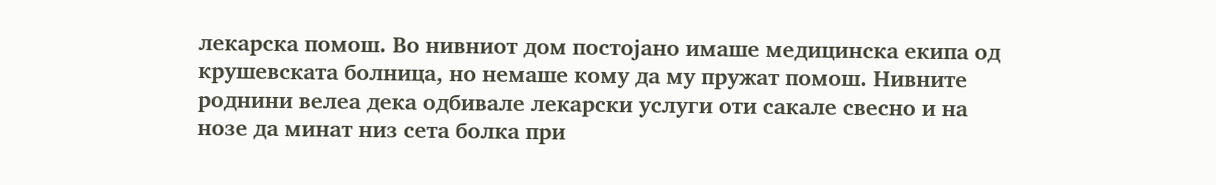лекарска помош. Во нивниот дом постојано имаше медицинска екипа од крушевската болница, но немаше кому да му пружат помош. Нивните роднини велеа дека одбивале лекарски услуги оти сакале свесно и на нозе да минат низ сета болка при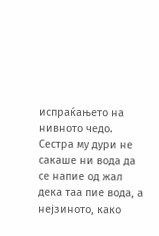испраќањето на нивното чедо. Сестра му дури не сакаше ни вода да се напие од жал дека таа пие вода, а нејзиното, како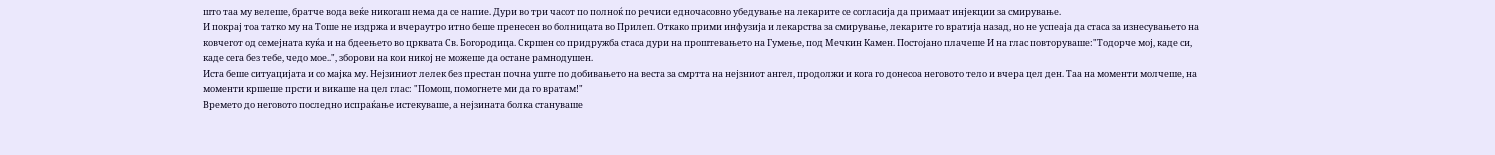што таа му велеше, братче вода веќе никогаш нема да се напие. Дури во три часот по полноќ по речиси едночасовно убедување на лекарите се согласија да примаат инјекции за смирување.
И покрај тоа татко му на Тоше не издржа и вчераутро итно беше пренесен во болницата во Прилеп. Откако прими инфузија и лекарства за смирување, лекарите го вратија назад, но не успеаја да стаса за изнесувањето на ковчегот од семејната куќа и на бдеењето во црквата Св. Богородица. Скршен со придружба стаса дури на проштевањето на Гумење, под Мечкин Камен. Постојано плачеше И на глас повторуваше:"Тодорче мој, каде си, каде сега без тебе, чедо мое..", зборови на кои никој не можеше да остане рамнодушен.
Иста беше ситуацијата и со мајка му. Нејзиниот лелек без престан почна уште по добивањето на веста за смртта на нејзниот ангел, продолжи и кога го донесоа неговото тело и вчера цел ден. Таа на моменти молчеше, на моменти кршеше прсти и викаше на цел глас: "Помош, помогнете ми да го вратам!"
Времето до неговото последно испраќање истекуваше, а нејзината болка стануваше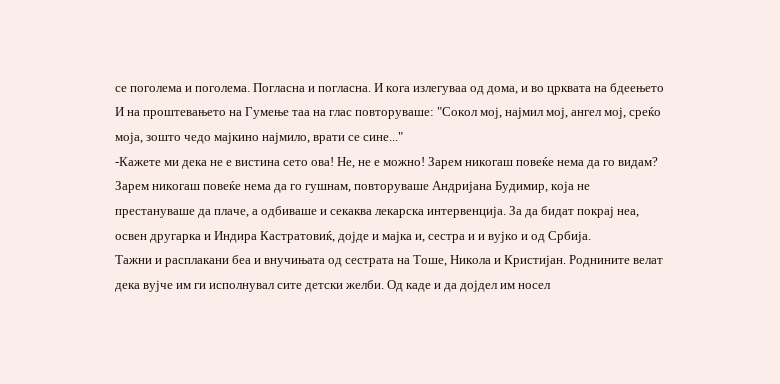се поголема и поголема. Погласна и погласна. И кога излегуваа од дома, и во црквата на бдеењето И на проштевањето на Гумење таа на глас повторуваше: "Сокол мој, најмил мој, ангел мој, среќо моја, зошто чедо мајкино најмило, врати се сине..."
-Кажете ми дека не е вистина сето ова! Не, не е можно! Зарем никогаш повеќе нема да го видам? Зарем никогаш повеќе нема да го гушнам, повторуваше Андријана Будимир, која не престануваше да плаче, а одбиваше и секаква лекарска интервенција. За да бидат покрај неа, освен другарка и Индира Кастратовиќ, дојде и мајка и, сестра и и вујко и од Србија.
Тажни и расплакани беа и внучињата од сестрата на Тоше, Никола и Кристијан. Роднините велат дека вујче им ги исполнувал сите детски желби. Од каде и да дојдел им носел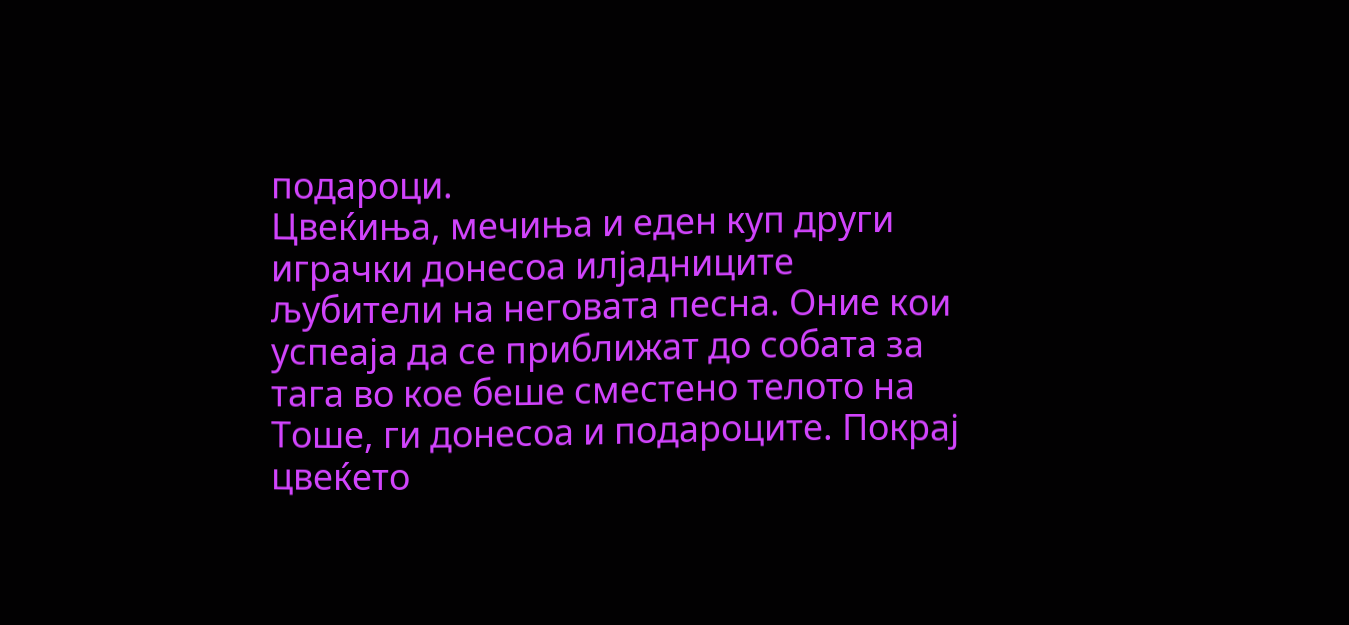подароци.
Цвеќиња, мечиња и еден куп други играчки донесоа илјадниците љубители на неговата песна. Оние кои успеаја да се приближат до собата за тага во кое беше сместено телото на Тоше, ги донесоа и подароците. Покрај цвеќето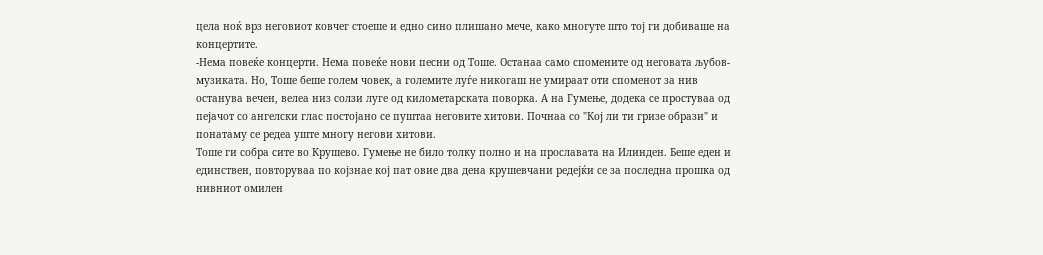цела ноќ врз неговиот ковчег стоеше и едно сино плишано мече, како многуте што тој ги добиваше на концертите.
-Нема повеќе концерти. Нема повеќе нови песни од Тоше. Останаа само спомените од неговата љубов-музиката. Но, Тоше беше голем човек, а големите луѓе никогаш не умираат оти споменот за нив останува вечен, велеа низ солзи луге од километарската поворка. А на Гумење, додека се простуваа од пејачот со ангелски глас постојано се пуштаа неговите хитови. Почнаа со "Кој ли ти гризе образи" и понатаму се редеа уште многу негови хитови.
Тоше ги собра сите во Крушево. Гумење не било толку полно и на прославата на Илинден. Беше еден и единствен, повторуваа по којзнае кој пат овие два дена крушевчани редејќи се за последна прошка од нивниот омилен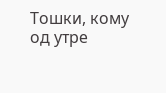Тошки, кому од утре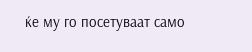ќе му го посетуваат само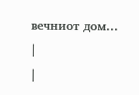вечниот дом...
|
|